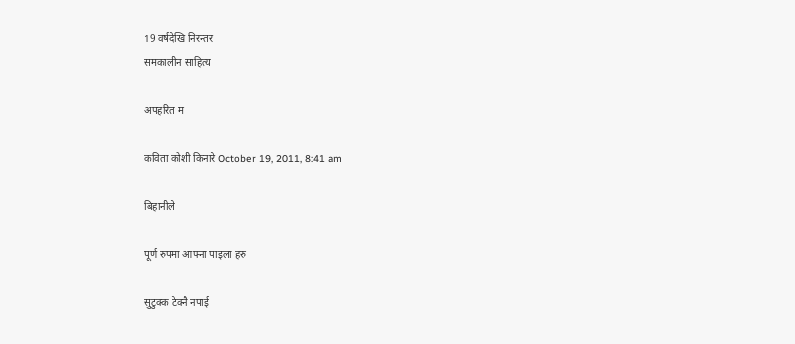19 वर्षदेखि निरन्तर
समकालीन साहित्य

अपहरित म

कविता कोशी किनारे October 19, 2011, 8:41 am

बिहानीले

पूर्ण रुपमा आफ्ना पाइला हरु

सुटुक्क टेक्नै नपाई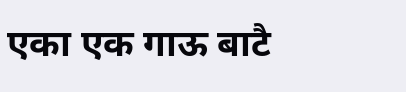एका एक गाऊ बाटै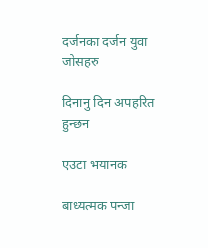दर्जनका दर्जन युवा जोसहरु

दिनानु दिन अपहरित हुन्छन

एउटा भयानक

बाध्यत्मक पन्जा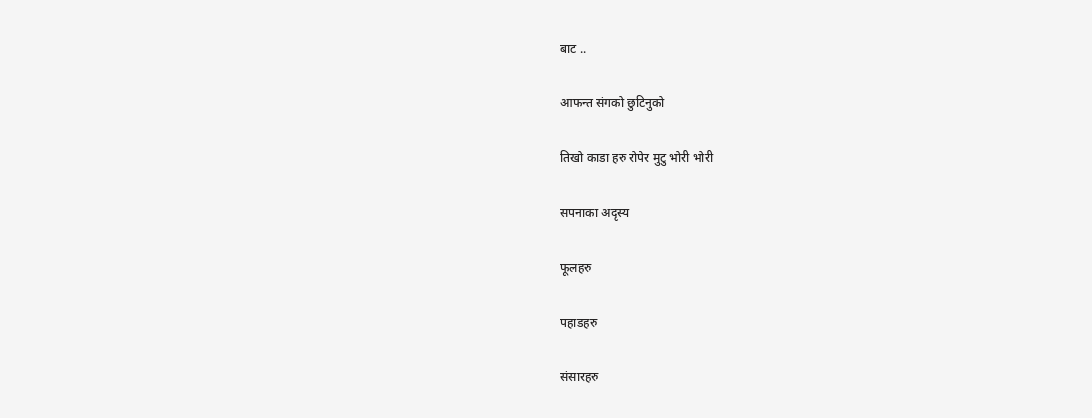बाट ..

आफन्त संगको छुटिनुको

तिखो काडा हरु रोपेर मुटु भोरी भोरी

सपनाका अदृस्य

फूलहरु

पहाडहरु

संसारहरु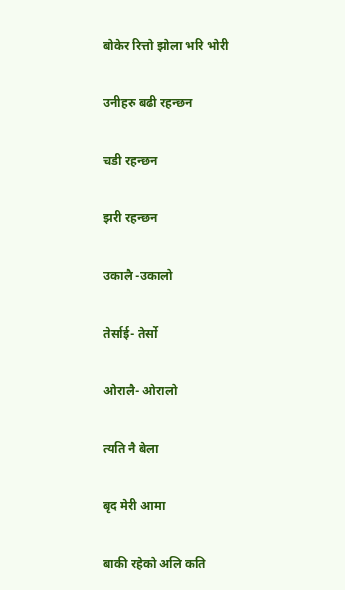बोकेर रित्तो झोला भरि भोरी

उनीहरु बढी रहन्छन

चडी रहन्छन

झरी रहन्छन

उकालै -उकालो

तेर्साई- तेर्सो

ओरालै- ओरालो

त्यति नै बेला

बृद मेरी आमा

बाकी रहेको अलि कति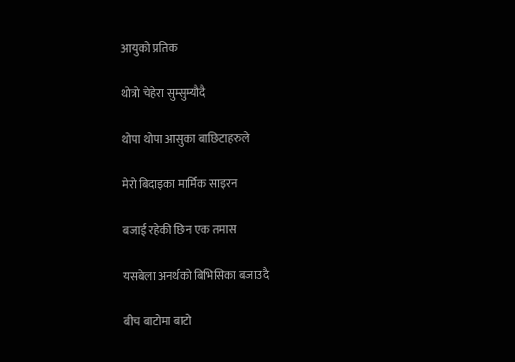आयुको प्रतिक

थोत्रो चेहेरा सुम्सुम्यौदै

थोपा थोपा आसुका बाछिटाहरुले

मेरो बिदाइका मार्मिक साइरन

बजाई रहेकी छिन एक तमास

यसबेला अनर्थको बिभिसिका बजाउदै

बीच बाटोमा बाटो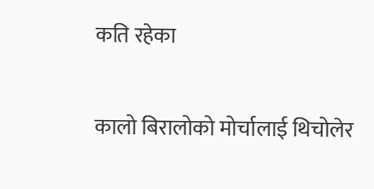कति रहेका

कालो बिरालोको मोर्चालाई थिचोलेर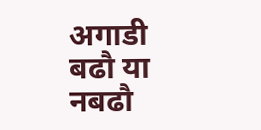अगाडी बढौ या नबढौ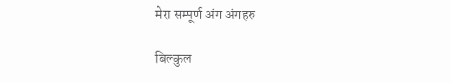मेरा सम्पूर्ण अंग अंगहरु

बिल्कुल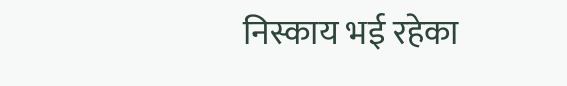निस्काय भई रहेका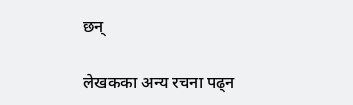छन्

लेखकका अन्य रचना पढ्न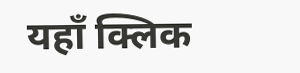यहाँ क्लिक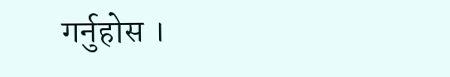गर्नुहोस ।